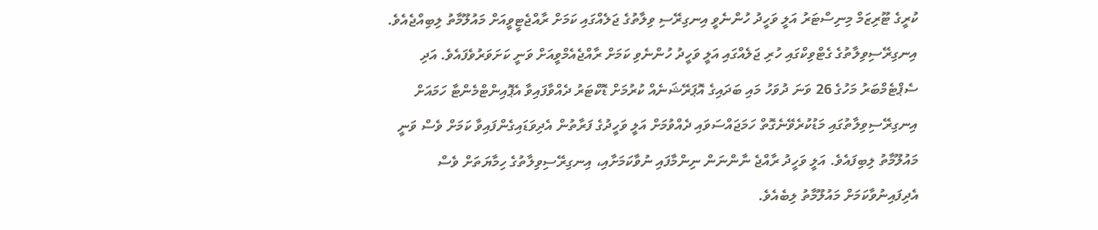ކުރީގެ ޓޫރިޒަމް މިނިސްޓަރު އަލީ ވަހީދު ހުންނެވީ އިނގިރޭސި ވިލާތުގެ ޖަލެއްގައި ކަމަށް ރާއްޖެޓީވީއަށް މައުލޫމާތު ލިބިއްޖެއެވެ.
އިނގިރޭސިވިލާތުގެ ގެޓްވިކްގައި ހުރި ޖަލެއްގައި އަލީ ވަހީދު ހުންނެވި ކަމަށް ރާއްޖެއެމްވީއަށް ވަނީ ކަށަވަރުވެފައެވެ. އަދި ސެޕްޓެމްބަރު މަހުގެ 26 ވަނަ ދުވަހު މައި ބަދައިގެ އޮޕަރޭޝަނެއް ކުރުމަށް ޑޮކްޓަރު ދެއްވާފައިވާ އެޕޮއިންޓްމެންޓާ ހަމައަށް އިނގިރޭސިވިލާތުގައި މަޑުކުރެވޭނެގޮތް ހަމަޖައްސަވައި ދެއްވުމަށް އަލީ ވަހީދުގެ ފަރާތުން އެދިވަޑައިގެންފައިވާ ކަމަށް ވެސް ވަނީ މައުލޫމާތު ލިބިފައެވެ. އަލީ ވަހީދު ރާއްޖެ ނާންނަން ނިންމާފައި ނުވާކަމަށާއި، އިނގިރޭސިވިލާތުގެ ހިމާޔަތަށް ވެސް އެދިފައިނުވާކަމަށް މައުލޫމާތު ލިބެއެވެ.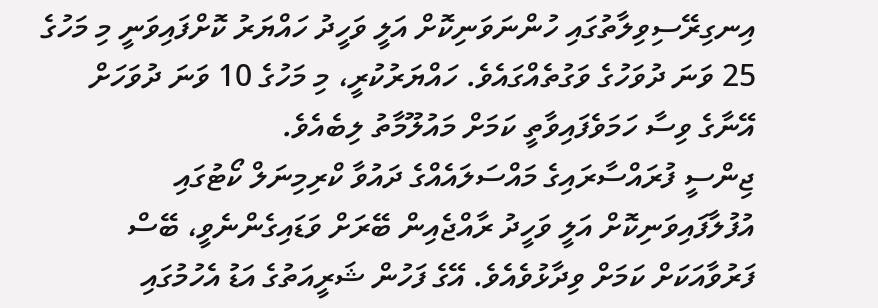އިނގިރޭސިވިލާތުގައި ހުންނަވަނިކޮށް އަލީ ވަހީދު ހައްޔަރު ކޮށްފައިވަނީ މި މަހުގެ 25 ވަނަ ދުވަހުގެ ވަގުތެއްގައެވެ. ހައްޔަރުކުރީ، މި މަހުގެ 10 ވަނަ ދުވަހަށް އޭނާގެ ވިސާ ހަމަވެފައިވާތީ ކަމަށް މައުލޫމާތު ލިބެއެވެ.
ޖިންސީ ފުރައްސާރައިގެ މައްސަލައެއްގެ ދައުވާ ކްރިމިނަލް ކޯޓުގައި އުފުލާފައިވަނިކޮށް އަލީ ވަހީދު ރާއްޖެއިން ބޭރަށް ވަޑައިގެންނެވީ، ބޭސް ފަރުވާއަކަށް ކަމަށް ވިދާޅުވެއެވެ. އޭގެ ފަހުން ޝަރީއަތުގެ އަޑު އެހުމުގައި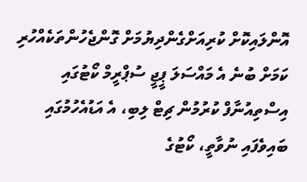އޮންލައިކޮށް ކުރިއަށްގެންދިޔުމަށް ގޮންޖެހުންތަކެއްހުރި ކަމަށް ބުނެ އެ މައްސަލަ ޕީޖީ ސުޕްރީމް ކޯޓުގައި އިސްތިއުނާފް ކުރުމުން ޗިޓް ލިބި، އެ އަޑުއެހުމުގައި ބައިވެފައި ނުވާތީ، ކޯޓުގެ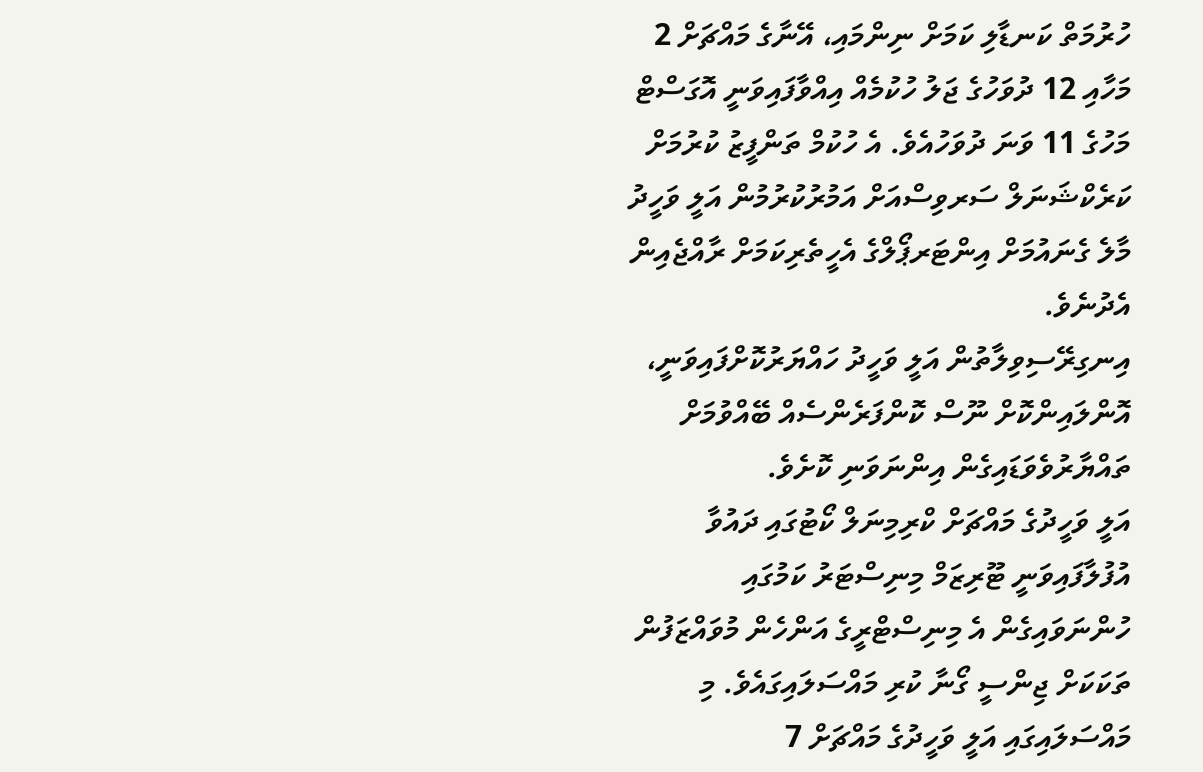ހުރުމަތް ކަނޑާލި ކަމަށް ނިންމައި، އޭނާގެ މައްޗަށް 2 މަހާއި 12 ދުވަހުގެ ޖަލު ހުކުމެއް އިއްވާފައިވަނީ އޮގަސްޓް މަހުގެ 11 ވަނަ ދުވަހުއެވެ. އެ ހުކުމް ތަންފީޒު ކުރުމަށް ކަރެކްޝަނަލް ސަރވިސްއަށް އަމުރުކުރުމުން އަލީ ވަހީދު މާލެ ގެނައުމަށް އިންޓަރޕޯލްގެ އެހީތެރިކަމަށް ރާއްޖެއިން އެދުނެވެ.
އިނގިރޭސިވިލާތުން އަލީ ވަހީދު ހައްޔަރުކޮށްފައިވަނީ، އޮންލައިންކޮށް ނޫސް ކޮންފަރެންސެއް ބޭއްވުމަށް ތައްޔާރުވެވަޑައިގެން އިންނަވަނި ކޮށެވެ.
އަލީ ވަހީދުގެ މައްޗަށް ކްރިމިނަލް ކޯޓުގައި ދައުވާ އުފުލާފައިވަނީ ޓޫރިޒަމް މިނިސްޓަރު ކަމުގައި ހުންނަވައިގެން އެ މިނިސްޓްރީގެ އަންހެން މުވައްޒަފުން ތަކަކަށް ޖިންސީ ގޯނާ ކުރި މައްސަލައިގައެވެ. މި މައްސަލައިގައި އަލީ ވަހީދުގެ މައްޗަށް 7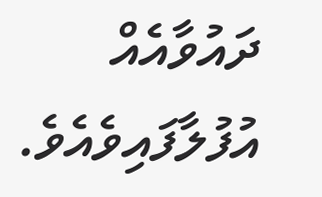ދައުވާއެއް އުފުލާފައިވެއެވެ.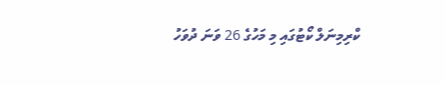ކްރިމިނަލް ކޯޓުގައި މި މަހުގެ 26 ވަނަ ދުވަހު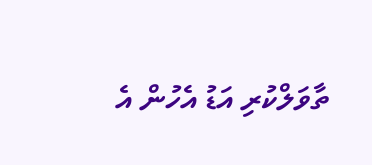ތާވަލްކުރި އަޑު އެހުން އެ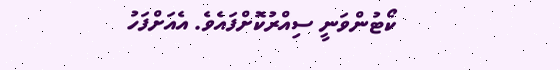ކޯޓުންވަނީ ސިއްރުކޮށްފައެވެ. އެއަށްފަހު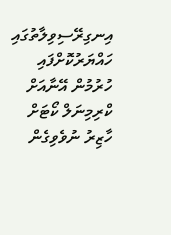އިނގިރޭސިވިލާތުގައި ހައްޔަރުކޮށްފައި ހުރުމުން އޭނާއަށް ކްރިމިނަލް ކޯޓަށް ހާޒިރު ނުވެވިގެން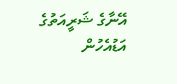އޭނާގެ ޝަރީއަތުގެ އަޑުއެހުން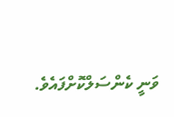ވަނީ ކެންސަލްކޮށްފައެވެ.